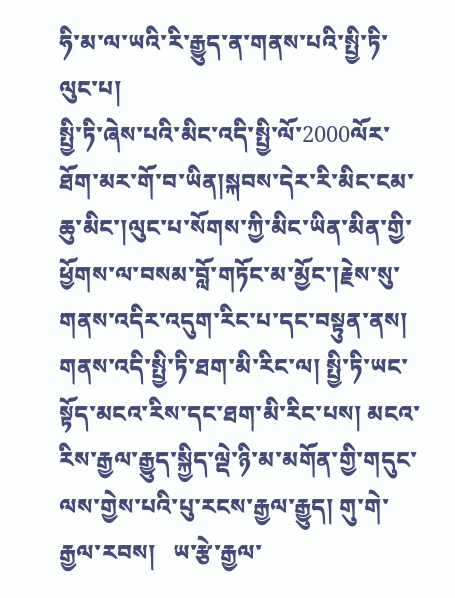ཧི་མ་ལ་ཡའི་རི་རྒྱུད་ན་གནས་པའི་སྤྱི་ཏི་ལུང་པ།
སྤྱི་ཏི་ཞེས་པའི་མིང་འདི་སྤྱི་ལོ་2000ལོར་ཐོག་མར་གོ་བ་ཡིན།སྐབས་དེར་རི་མིང་ངམ་ཆུ་མིང་།ལུང་པ་སོགས་ཀྱི་མིང་ཡིན་མིན་གྱི་ཕྱོགས་ལ་བསམ་བློ་གཏོང་མ་མྱོང་།རྗེས་སུ་གནས་འདིར་འདུག་རིང་པ་དང་བསྟུན་ནས།  གནས་འདི་སྤྱི་ཏི་ཐག་མི་རིང་ལ། སྤྱི་ཏི་ཡང་སྟོད་མངའ་རིས་དང་ཐག་མི་རིང་པས། མངའ་རིས་རྒྱལ་རྒྱུད་སྐྱིད་ལྡེ་ཉི་མ་མགོན་གྱི་གདུང་ལས་གྱེས་པའི་པུ་རངས་རྒྱལ་རྒྱུད། གུ་གེ་རྒྱལ་རབས།   ཡ་རྩེ་རྒྱལ་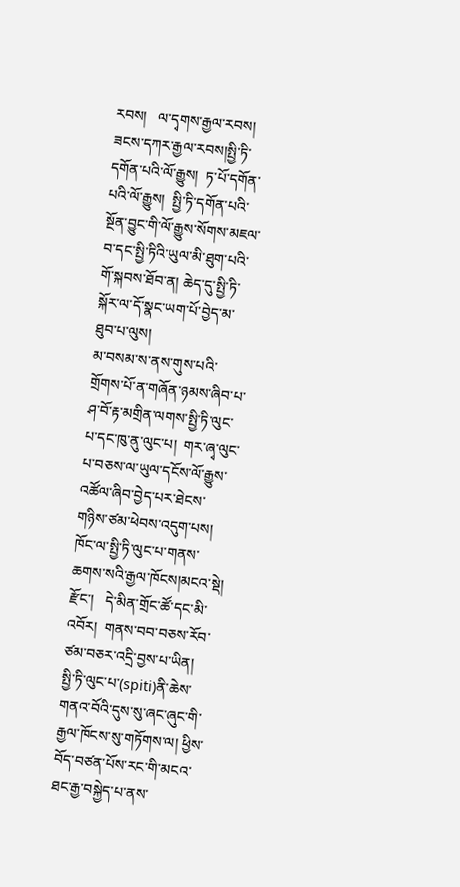རབས།   ལ་དྭགས་རྒྱལ་རབས།   ཟངས་དཀར་རྒྱལ་རབས།སྤྱི་ཏི་དགོན་པའི་ལོ་རྒྱུས།  ཏ་པོ་དགོན་པའི་ལོ་རྒྱུས།  སྤྱི་ཏི་དགོན་པའི་སྔོན་བྱུང་གི་ལོ་རྒྱུས་སོགས་མཇལ་བ་དང་སྤྱི་ཏིའི་ཡུལ་མི་ཐུག་པའི་གོ་སྐབས་ཐོབ་ན། ཆེད་དུ་སྤྱི་ཏི་སྐོར་ལ་དོ་སྣང་ཡག་པོ་བྱེད་མ་ཐུབ་པ་ལུས།
མ་བསམ་ས་ནས་གུས་པའི་གྲོགས་པོ་ན་གཞོན་ཉམས་ཞིབ་པ་ཤ་བོ་རྟ་མགྲིན་ལགས་སྤྱི་ཏི་ལུང་པ་དང་ཁུ་ནུ་ལུང་པ།  གར་ཞྭ་ལུང་པ་བཅས་ལ་ཡུལ་དངོས་ལོ་རྒྱུས་འཚོལ་ཞིབ་བྱེད་པར་ཐེངས་གཉིས་ཙམ་ཕེབས་འདུག་པས།  ཁོང་ལ་སྤྱི་ཏི་ལུང་པ་གནས་ཆགས་སའི་རྒྱལ་ཁོངས།མངའ་སྡེ། རྫོང་།   དེ་མིན་གྲོང་ཚོ་དང་མི་འབོར།  གནས་བབ་བཅས་རོབ་ཙམ་བཅར་འདྲི་བྱས་པ་ཡིན།
སྤྱི་ཏི་ལུང་པ་(spiti)ནི་ཆེས་གནའ་བོའི་དུས་སུ་ཞང་ཞུང་གི་རྒྱལ་ཁོངས་སུ་གཏོགས་ལ། ཕྱིས་བོད་བཙན་པོས་རང་གི་མངའ་ཐང་རྒྱ་བསྐྱེད་པ་ནས་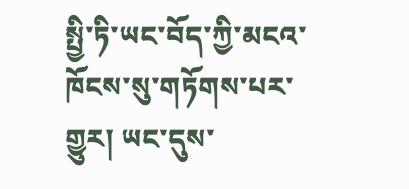སྤྱི་ཏི་ཡང་བོད་ཀྱི་མངའ་ཁོངས་སུ་གཏོགས་པར་གྱུར། ཡང་དུས་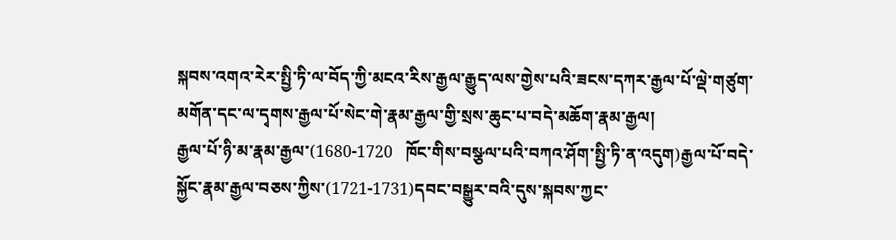སྐབས་འགའ་རེར་སྤྱི་ཏི་ལ་བོད་ཀྱི་མངའ་རིས་རྒྱལ་རྒྱུད་ལས་གྱེས་པའི་ཟངས་དཀར་རྒྱལ་པོ་ལྡེ་གཙུག་མགོན་དང་ལ་དྭགས་རྒྱལ་པོ་སེང་གེ་རྣམ་རྒྱལ་གྱི་སྲས་ཆུང་པ་བདེ་མཆོག་རྣམ་རྒྱལ།
རྒྱལ་པོ་ཉི་མ་རྣམ་རྒྱལ་(1680-1720   ཁོང་གིས་བསྩལ་པའི་བཀའ་ཤོག་སྤྱི་ཏི་ན་འདུག)རྒྱལ་པོ་བདེ་སྐྱོང་རྣམ་རྒྱལ་བཅས་ཀྱིས་(1721-1731)དབང་བསྒྱུར་བའི་དུས་སྐབས་ཀྱང་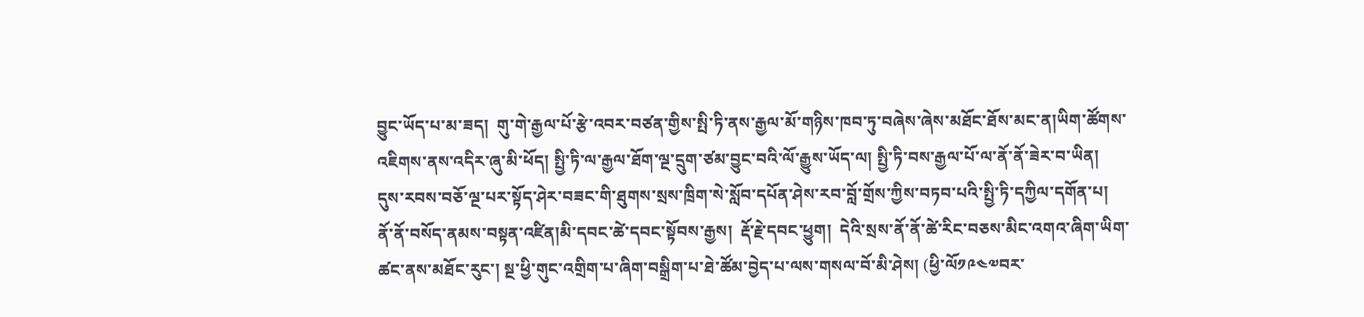བྱུང་ཡོད་པ་མ་ཟད།  གུ་གེ་རྒྱལ་པོ་རྩེ་འབར་བཙན་གྱིས་སྤི་ཏི་ནས་རྒྱལ་མོ་གཉིས་ཁབ་ཏུ་བཞེས་ཞེས་མཐོང་ཐོས་མང་ན།ཡིག་ཚོགས་འཇིགས་ནས་འདིར་ཞུ་མི་ཕོད། སྤྱི་ཏི་ལ་རྒྱལ་ཐོག་ལྔ་དྲུག་ཙམ་བྱུང་བའི་ལོ་རྒྱུས་ཡོད་ལ། སྤྱི་ཏི་བས་རྒྱལ་པོ་ལ་ནོ་ནོ་ཟེར་བ་ཡིན།
དུས་རབས་བཅོ་ལྔ་པར་སྟོད་ཤེར་བཟང་གི་ཐུགས་སྲས་ཁྲིག་སེ་སློབ་དཔོན་ཤེས་རབ་བློ་གྲོས་ཀྱིས་བཏབ་པའི་སྤྱི་ཏི་དཀྱིལ་དགོན་པ།
ནོ་ནོ་བསོད་ནམས་བསྟན་འཛིན།མི་དབང་ཚེ་དབང་སྟོབས་རྒྱས།  རྡོ་རྗེ་དབང་ཕྱུག།  དེའི་སྲས་ནོ་ནོ་ཚེ་རིང་བཅས་མིང་འགའ་ཞིག་ཡིག་ཚང་ནས་མཐོང་རུང་། སྔ་ཕྱི་གུང་འགྲིག་པ་ཞིག་བསྒྲིག་པ་ཐེ་ཚོམ་བྱེད་པ་ལས་གསལ་བོ་མི་ཤེས། (ཕྱི་ལོ༡༩༤༧བར་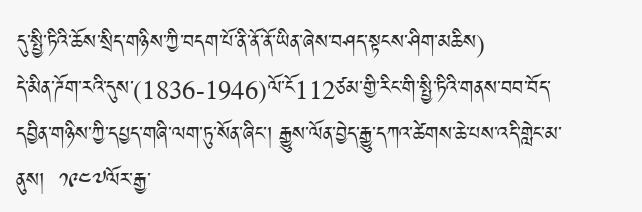དུ་སྤྱི་ཏིའི་ཆོས་སྲིད་གཉིས་ཀྱི་བདག་པོ་ནི་ནོ་ནོ་ཡིན་ཞེས་བཤད་སྟངས་ཤིག་མཆིས)
དེ་མིན་ཌོག་རའི་དུས་(1836-1946)ལོ་ངོ112ཙམ་གྱི་རིང་གི་སྤྱི་ཏིའི་གནས་བབ་བོད་དབྱིན་གཉིས་ཀྱི་དཔྱད་གཞི་ལག་ཏུ་སོན་ཞིང་། རྒྱུས་ལོན་བྱེད་རྒྱུ་དཀའ་ཚེགས་ཆེ་པས་འདི་གླེང་མ་ནུས།  ༡༩༤༧ལོར་རྒྱ་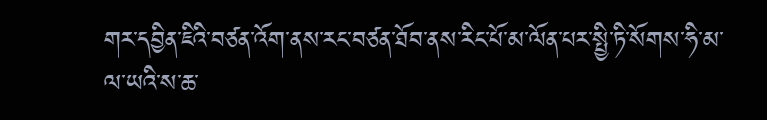གར་དབྱིན་ཇིའི་བཙན་འོག་ནས་རང་བཙན་ཐོབ་ནས་རིང་པོ་མ་ལོན་པར་སྤྱི་ཏི་སོགས་ཧི་མ་ལ་ཡའི་ས་ཆ་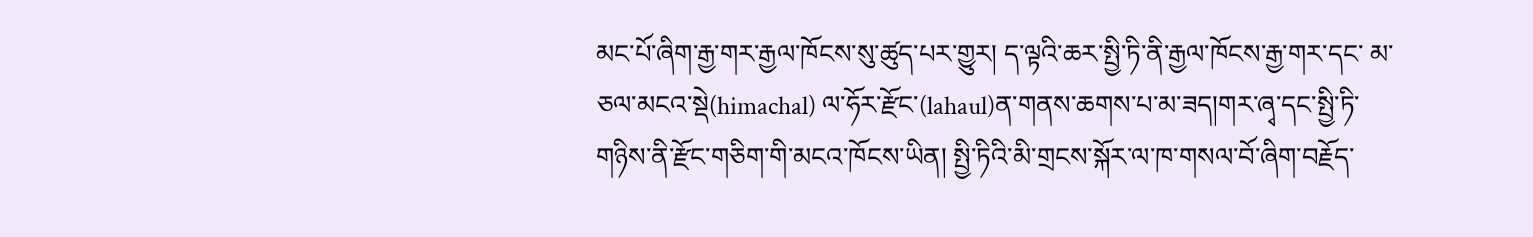མང་པོ་ཞིག་རྒྱ་གར་རྒྱལ་ཁོངས་སུ་ཚུད་པར་གྱུར། ད་ལྟའི་ཆར་སྤྱི་ཏི་ནི་རྒྱལ་ཁོངས་རྒྱ་གར་དང་ མ་ཅལ་མངའ་སྡེ(himachal) ལ་ཧོར་རྫོང་(lahaul)ན་གནས་ཆགས་པ་མ་ཟད།གར་ཞྭ་དང་སྤྱི་ཏི་གཉིས་ནི་རྫོང་གཅིག་གི་མངའ་ཁོངས་ཡིན། སྤྱི་ཏིའི་མི་གྲངས་སྐོར་ལ་ཁ་གསལ་བོ་ཞིག་བརྗོད་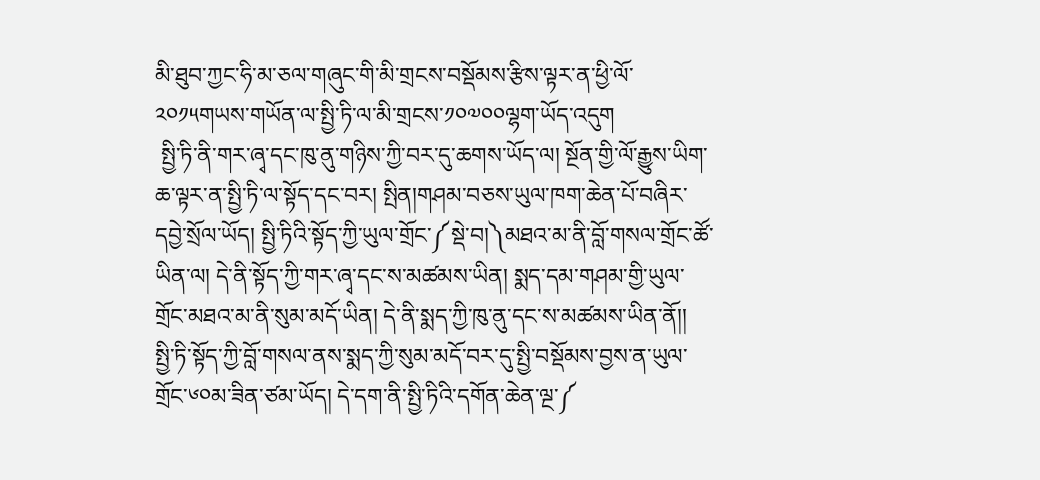མི་ཐུབ་ཀྱང་ཧི་མ་ཅལ་གཞུང་གི་མི་གྲངས་བསྡོམས་རྩིས་ལྟར་ན་ཕྱི་ལོ་༢༠༡༥གཡས་གཡོན་ལ་སྤྱི་ཏི་ལ་མི་གྲངས་༡༠༧༠༠ལྷག་ཡོད་འདུག
 སྤྱི་ཏི་ནི་གར་ཞྭ་དང་ཁུ་ནུ་གཉིས་ཀྱི་བར་དུ་ཆགས་ཡོད་ལ། སྔོན་གྱི་ལོ་རྒྱུས་ཡིག་ཆ་ལྟར་ན་སྤྱི་ཏི་ལ་སྟོད་དང་བར། སྤིན།གཤམ་བཅས་ཡུལ་ཁག་ཆེན་པོ་བཞིར་དབྱེ་སྲོལ་ཡོད། སྤྱི་ཏིའི་སྟོད་ཀྱི་ཡུལ་གྲོང་༼སྡེ་བ།༽མཐའ་མ་ནི་བློ་གསལ་གྲོང་ཚོ་ཡིན་ལ། དེ་ནི་སྟོད་ཀྱི་གར་ཞྭ་དང་ས་མཚམས་ཡིན། སྨད་དམ་གཤམ་གྱི་ཡུལ་གྲོང་མཐའ་མ་ནི་སུམ་མདོ་ཡིན། དེ་ནི་སྨད་ཀྱི་ཁུ་ནུ་དང་ས་མཚམས་ཡིན་ནོ།།
སྤྱི་ཏི་སྟོད་ཀྱི་བློ་གསལ་ནས་སྨད་ཀྱི་སུམ་མདོ་བར་དུ་སྤྱི་བསྡོམས་བྱས་ན་ཡུལ་གྲོང་༦༠མ་ཟིན་ཙམ་ཡོད། དེ་དག་ནི་སྤྱི་ཏིའི་དགོན་ཆེན་ལྔ་༼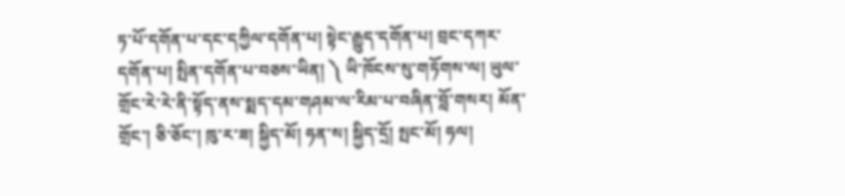ཏ་པོ་དགོན་པ་དང་དཀྱིལ་དགོན་པ། སྟེང་རྒྱུད་དགོན་པ། བྲང་དཀར་དགོན་པ། སྤིན་དགོན་པ་བཅས་ཡིན། ༽ ཡི་ཁོངས་སུ་གཏོགས་ལ། ཡུལ་གྲོང་རེ་རེ་ནི་སྟོད་ནས་སྨད་དམ་གཤམ་ལ་རིམ་པ་བཞིན་བློ་གསར། མོན་གྲོང་། ཅི་ཅོང་། ཁུ་ར་ཟ། སྐྱིད་མོ། ཧན་ས། སྐྱིད་དྲོ། སྤང་མོ། ཧལ།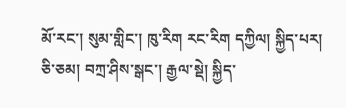མོ་རང་། སུམ་གླིང་། ཁུ་རིག རང་རིག དཀྱིལ། སྐྱིད་པར། ཅི་ཅམ། བཀྲ་ཤིས་སྒང་། རྒྱལ་སྡེ། སྐྱིད་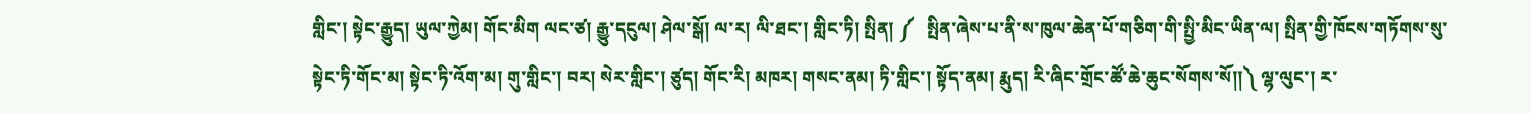གླིང་། སྟེང་རྒྱུད། ཡུལ་ཀྱེམ། གོང་མིག ལང་ཙ། རྒྱུ་དངུལ། ཤེལ་སྒོ། ལ་ར། ལི་ཐང་། གླིང་ཏི། སྤིན། ༼   སྤིན་ཞེས་པ་ནི་ས་ཁུལ་ཆེན་པོ་གཅིག་གི་སྤྱི་མིང་ཡིན་ལ། སྤིན་གྱི་ཁོངས་གཏོགས་སུ་སྟེང་ཏི་གོང་མ། སྟེང་ཏི་འོག་མ། གུ་གླིང་། བར། སེར་གླིང་། ཙུད། གོང་རི། མཁར། གསང་ནམ། ཏི་གླིང་། སྟོད་ནམ། རྨུད། རི་ཞིང་གྲོང་ཚོ་ཆེ་ཆུང་སོགས་སོ།།༽ ལྷ་ལུང་། ར་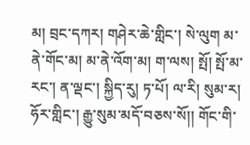མ། བྲང་དཀར། གཤེར་ཆེ་གླིང་། སེ་ལུག མ་ནེ་གོང་མ། མ་ནེ་འོག་མ། ག་ལས། སྤོ། སྤོ་མ་རང་། ན་ལྡང་། སྐྱིད་རུ། ཏ་པོ། ལ་རི། སུམ་ར། ཧོར་གླིང་། རྒྱུ་སུམ་མདོ་བཅས་སོ།། གོང་གི་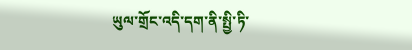ཡུལ་གྲོང་འདི་དག་ནི་སྤྱི་ཏི་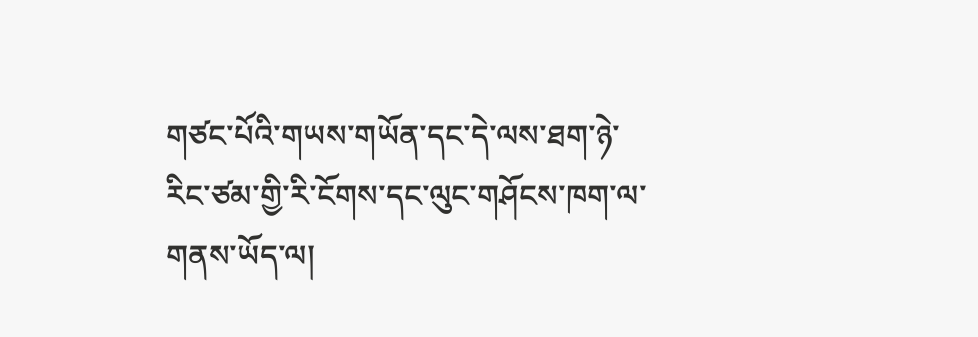གཙང་པོའི་གཡས་གཡོན་དང་དེ་ལས་ཐག་ཉེ་རིང་ཙམ་གྱི་རི་ངོགས་དང་ལུང་གཤོངས་ཁག་ལ་གནས་ཡོད་ལ།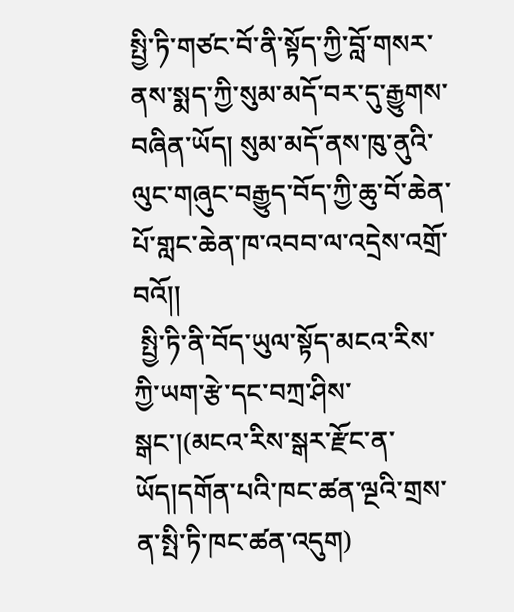སྤྱི་ཏི་གཙང་བོ་ནི་སྟོད་ཀྱི་བློ་གསར་ནས་སྨད་ཀྱི་སུམ་མདོ་བར་དུ་རྒྱུགས་བཞིན་ཡོད། སུམ་མདོ་ནས་ཁུ་ནུའི་ལུང་གཞུང་བརྒྱུད་བོད་ཀྱི་ཆུ་བོ་ཆེན་པོ་གླང་ཆེན་ཁ་འབབ་ལ་འདྲེས་འགྲོ་བའོ།།
 སྤྱི་ཏི་ནི་བོད་ཡུལ་སྟོད་མངའ་རིས་ཀྱི་ཡག་རྩེ་དང་བཀྲ་ཤིས་སྒང་།(མངའ་རིས་སྒར་རྫོང་ན་ཡོད།དགོན་པའི་ཁང་ཚན་ལྔའི་གྲས་ན་སྤི་ཏི་ཁང་ཚན་འདུག)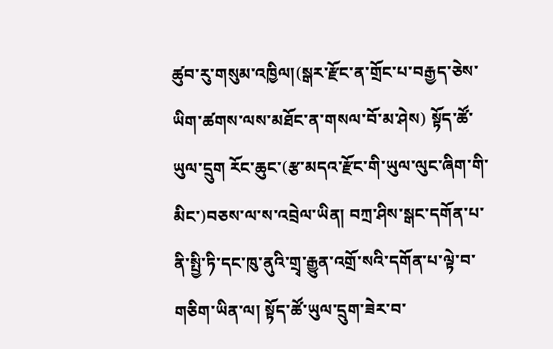ཚུབ་རུ་གསུམ་འཁྱིལ།(སྒར་རྫོང་ན་གྲོང་པ་བརྒྱད་ཅེས་ཡིག་ཚགས་ལས་མཐོང་ན་གསལ་བོ་མ་ཤེས) སྟོད་ཚོ་ཡུལ་དྲུག རོང་ཆུང་(རྩ་མདའ་རྫོང་གི་ཡུལ་ལུང་ཞིག་གི་མིང་)བཅས་ལ་ས་འབྲེལ་ཡིན། བཀྲ་ཤིས་སྒང་དགོན་པ་ནི་སྤྱི་ཏི་དང་ཁུ་ནུའི་གྲྭ་རྒྱུན་འགྲོ་སའི་དགོན་པ་ལྟེ་བ་གཅིག་ཡིན་ལ། སྟོད་ཚོ་ཡུལ་དྲུག་ཟེར་བ་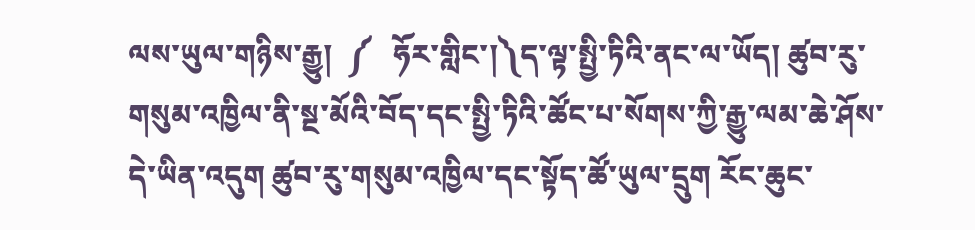ལས་ཡུལ་གཉིས་རྒྱུ།  ༼   ཧོར་གླིང་།༽ད་ལྟ་སྤྱི་ཏིའི་ནང་ལ་ཡོད། ཚུབ་རུ་གསུམ་འཁྱིལ་ནི་སྔ་མོའི་བོད་དང་སྤྱི་ཏིའི་ཚོང་པ་སོགས་ཀྱི་རྒྱུ་ལམ་ཆེ་ཤོས་དེ་ཡིན་འདུག ཚུབ་རུ་གསུམ་འཁྱིལ་དང་སྟོད་ཚོ་ཡུལ་དྲུག རོང་ཆུང་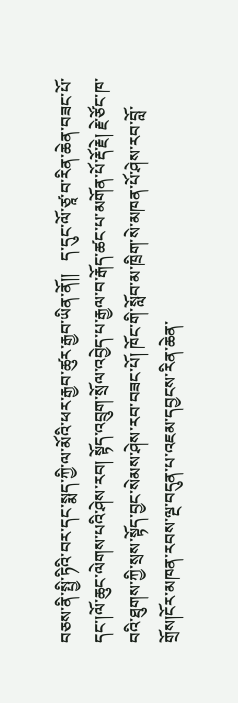བཅས་ནི་སྤྱི་ཏིའི་བར་དང་སྨད་ཀྱི་ལ་མོའི་ཕར་རྒྱབ་ཚུར་རྒྱབ་ཡིན་ནོ།།   ད་དུང་ལོ་ཙཱ་བ་རིན་ཆེན་བཟང་པོ་དང་།ལོ་ཆུང་ལེགས་པའི་ཤེས་རབ། སྟོད་འབྲུག་སྲོལ་འབྱེད་པ་རྒྱལ་བ་རྒོད་ཚང་པ་མགོན་པོ་རྡོ་རྗེ། རྗེ་ཙོང་ཁ་བའི་ཐུགས་ཀྱི་སྲས་སྟོད་བྱང་སེམས་ཤེས་རབ་བཟང་པོ། ཁོང་གི་སློབ་མ་ཁྲིག་སེ་མཁན་པོ་ཤེས་རབ་བློ་གྲོས།ངོར་མཁན་རབས་ལྔ་བདུན་པ་འཇམ་དབྱངས་རིན་ཆེན་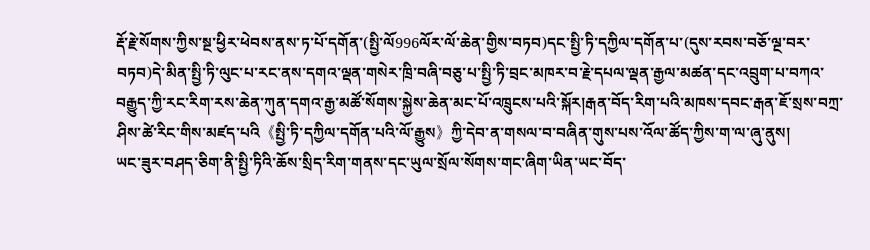རྡོ་རྗེ་སོགས་ཀྱིས་སྔ་ཕྱིར་ཕེབས་ནས་ཏ་པོ་དགོན་(སྤྱི་ལོ996ལོར་ལོ་ཆེན་གྱིས་བཏབ)དང་སྤྱི་ཏི་དཀྱིལ་དགོན་པ་(དུས་རབས་བཅོ་ལྔ་བར་བཏབ)དེ་མིན་སྤྱི་ཏི་ལུང་པ་རང་ནས་དགའ་ལྡན་གསེར་ཁྲི་བཞི་བཅུ་པ་སྤྱི་ཏི་བྲང་མཁར་བ་རྗེ་དཔལ་ལྡན་རྒྱལ་མཚན་དང་འབྲུག་པ་བཀའ་བརྒྱུད་ཀྱི་རང་རིག་རས་ཆེན་ཀུན་དགའ་རྒྱ་མཚོ་སོགས་སྐྱེས་ཆེན་མང་པོ་འཁྲུངས་པའི་སྐོར།རྒན་བོད་རིག་པའི་མཁས་དབང་རྒན་ཇོ་སྲས་བཀྲ་ཤིས་ཚེ་རིང་གིས་མཛད་པའི《སྤྱི་ཏི་དཀྱིལ་དགོན་པའི་ལོ་རྒྱུས》ཀྱི་དེབ་ན་གསལ་བ་བཞིན་གུས་པས་འོལ་ཚོད་ཀྱིས་ག་ལ་ཞུ་ནུས།
ཡང་ཟུར་བཤད་ཅིག་ནི་སྤྱི་ཏིའི་ཆོས་སྲིད་རིག་གནས་དང་ཡུལ་སྲོལ་སོགས་གང་ཞིག་ཡིན་ཡང་བོད་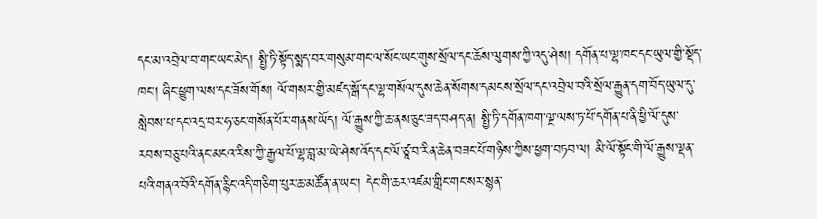དང་མ་འབྲེལ་བ་གང་ཡང་མེད། སྤྱི་ཏི་སྟོད་སྨད་བར་གསུམ་གང་ལ་སོང་ཡང་གུས་སྲོལ་དང་ཆོས་ལུགས་ཀྱི་འདུ་ཤེས། དགོན་པ་ལྷ་ཁང་དང་ཡུལ་གྱི་སྡོད་ཁང་། ཞིང་ཕྱུག་ལས་དང་ཟོས་གོས། ལོ་གསར་གྱི་མཛད་སྒོ་དང་ལྷ་གསོལ་དུས་ཆེན་སོགས་དམངས་སྲོལ་དང་འབྲེལ་བའི་སྲོལ་རྒྱུན་དག་བོད་ཡུལ་དུ་སླེབས་པ་དང་འདྲ་བར་ཧ་ཅང་གསོན་པོར་གནས་ཡོད། ལོ་རྒྱུས་ཀྱི་ཆ་ནས་ཅུང་ཟད་བཤད་ན། སྤྱི་ཏི་དགོན་ཁག་ལྔ་ལས་ཏ་པོ་དགོན་པ་ནི་ཕྱི་ལོ་དུས་རབས་བཅུ་པའི་ནང་མངའ་རིས་ཀྱི་རྒྱལ་པོ་ལྷ་བླ་མ་ཡེ་ཤེས་འོད་དང་ལོ་ཙཱ་བ་རིན་ཆེན་བཟང་པོ་གཉིས་ཀྱིས་ཕྱག་བཏབ་ལ། མི་ལོ་སྟོང་གི་ལོ་རྒྱུས་ལྡན་པའི་གནའ་བོའི་དགོན་རྙིང་འདི་གཅིག་པུར་ཆ་མཚོན་ན་ཡང་། དེང་གི་ཆར་འཛམ་གླིང་གང་སར་སྙན་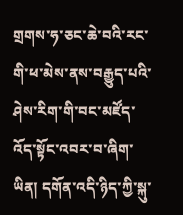གྲགས་ཧ་ཅང་ཆེ་བའི་རང་གི་ཕ་མེས་ནས་བརྒྱུད་པའི་ཤེས་རིག་གི་བང་མཛོད་འོད་སྟོང་འབར་བ་ཞིག་ཡིན། དགོན་འདི་ཉིད་ཀྱི་སྐུ་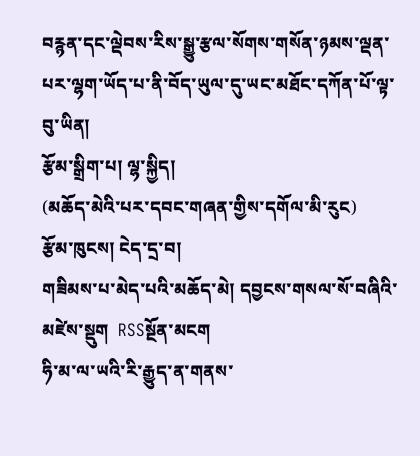བརྙན་དང་ལྡེབས་རིས་སྒྱུ་རྩལ་སོགས་གསོན་ཉམས་ལྡན་པར་ལྷག་ཡོད་པ་ནི་བོད་ཡུལ་དུ་ཡང་མཐོང་དཀོན་པོ་ལྟ་བུ་ཡིན།
རྩོམ་སྒྲིག་པ། ལྷ་སྐྱིད།
(མཆོད་མེའི་པར་དབང་གཞན་གྱིས་དགོལ་མི་རུང)
རྩོམ་ཁུངས། ངེད་དྲ་བ།
གཟིམས་པ་མེད་པའི་མཆོད་མེ། དབྱངས་གསལ་སོ་བཞིའི་མཛེས་སྡུག  RSSསྔོན་མངག
ཧི་མ་ལ་ཡའི་རི་རྒྱུད་ན་གནས་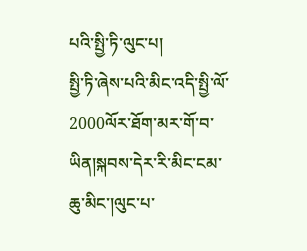པའི་སྤྱི་ཏི་ལུང་པ།
སྤྱི་ཏི་ཞེས་པའི་མིང་འདི་སྤྱི་ལོ་2000ལོར་ཐོག་མར་གོ་བ་ཡིན།སྐབས་དེར་རི་མིང་ངམ་ཆུ་མིང་།ལུང་པ་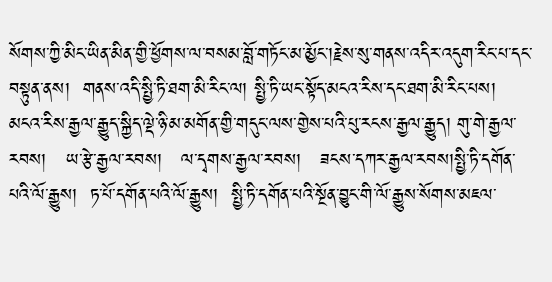སོགས་ཀྱི་མིང་ཡིན་མིན་གྱི་ཕྱོགས་ལ་བསམ་བློ་གཏོང་མ་མྱོང་།རྗེས་སུ་གནས་འདིར་འདུག་རིང་པ་དང་བསྟུན་ནས།  གནས་འདི་སྤྱི་ཏི་ཐག་མི་རིང་ལ། སྤྱི་ཏི་ཡང་སྟོད་མངའ་རིས་དང་ཐག་མི་རིང་པས། མངའ་རིས་རྒྱལ་རྒྱུད་སྐྱིད་ལྡེ་ཉི་མ་མགོན་གྱི་གདུང་ལས་གྱེས་པའི་པུ་རངས་རྒྱལ་རྒྱུད། གུ་གེ་རྒྱལ་རབས།   ཡ་རྩེ་རྒྱལ་རབས།   ལ་དྭགས་རྒྱལ་རབས།   ཟངས་དཀར་རྒྱལ་རབས།སྤྱི་ཏི་དགོན་པའི་ལོ་རྒྱུས།  ཏ་པོ་དགོན་པའི་ལོ་རྒྱུས།  སྤྱི་ཏི་དགོན་པའི་སྔོན་བྱུང་གི་ལོ་རྒྱུས་སོགས་མཇལ་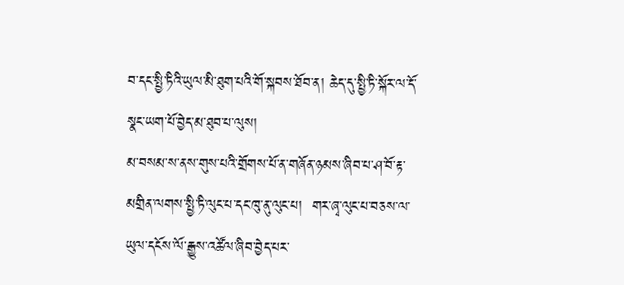བ་དང་སྤྱི་ཏིའི་ཡུལ་མི་ཐུག་པའི་གོ་སྐབས་ཐོབ་ན། ཆེད་དུ་སྤྱི་ཏི་སྐོར་ལ་དོ་སྣང་ཡག་པོ་བྱེད་མ་ཐུབ་པ་ལུས།
མ་བསམ་ས་ནས་གུས་པའི་གྲོགས་པོ་ན་གཞོན་ཉམས་ཞིབ་པ་ཤ་བོ་རྟ་མགྲིན་ལགས་སྤྱི་ཏི་ལུང་པ་དང་ཁུ་ནུ་ལུང་པ།  གར་ཞྭ་ལུང་པ་བཅས་ལ་ཡུལ་དངོས་ལོ་རྒྱུས་འཚོལ་ཞིབ་བྱེད་པར་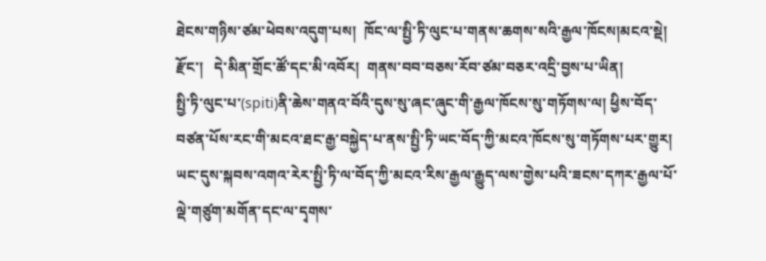ཐེངས་གཉིས་ཙམ་ཕེབས་འདུག་པས།  ཁོང་ལ་སྤྱི་ཏི་ལུང་པ་གནས་ཆགས་སའི་རྒྱལ་ཁོངས།མངའ་སྡེ། རྫོང་།   དེ་མིན་གྲོང་ཚོ་དང་མི་འབོར།  གནས་བབ་བཅས་རོབ་ཙམ་བཅར་འདྲི་བྱས་པ་ཡིན།
སྤྱི་ཏི་ལུང་པ་(spiti)ནི་ཆེས་གནའ་བོའི་དུས་སུ་ཞང་ཞུང་གི་རྒྱལ་ཁོངས་སུ་གཏོགས་ལ། ཕྱིས་བོད་བཙན་པོས་རང་གི་མངའ་ཐང་རྒྱ་བསྐྱེད་པ་ནས་སྤྱི་ཏི་ཡང་བོད་ཀྱི་མངའ་ཁོངས་སུ་གཏོགས་པར་གྱུར། ཡང་དུས་སྐབས་འགའ་རེར་སྤྱི་ཏི་ལ་བོད་ཀྱི་མངའ་རིས་རྒྱལ་རྒྱུད་ལས་གྱེས་པའི་ཟངས་དཀར་རྒྱལ་པོ་ལྡེ་གཙུག་མགོན་དང་ལ་དྭགས་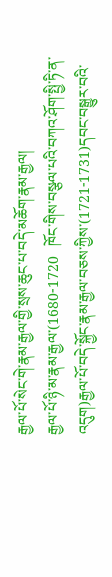རྒྱལ་པོ་སེང་གེ་རྣམ་རྒྱལ་གྱི་སྲས་ཆུང་པ་བདེ་མཆོག་རྣམ་རྒྱལ།
རྒྱལ་པོ་ཉི་མ་རྣམ་རྒྱལ་(1680-1720   ཁོང་གིས་བསྩལ་པའི་བཀའ་ཤོག་སྤྱི་ཏི་ན་འདུག)རྒྱལ་པོ་བདེ་སྐྱོང་རྣམ་རྒྱལ་བཅས་ཀྱིས་(1721-1731)དབང་བསྒྱུར་བའི་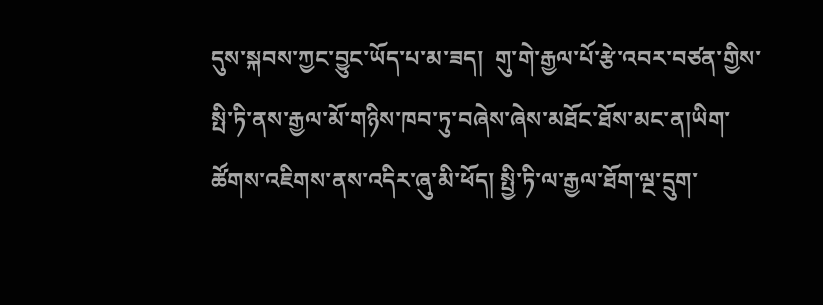དུས་སྐབས་ཀྱང་བྱུང་ཡོད་པ་མ་ཟད།  གུ་གེ་རྒྱལ་པོ་རྩེ་འབར་བཙན་གྱིས་སྤི་ཏི་ནས་རྒྱལ་མོ་གཉིས་ཁབ་ཏུ་བཞེས་ཞེས་མཐོང་ཐོས་མང་ན།ཡིག་ཚོགས་འཇིགས་ནས་འདིར་ཞུ་མི་ཕོད། སྤྱི་ཏི་ལ་རྒྱལ་ཐོག་ལྔ་དྲུག་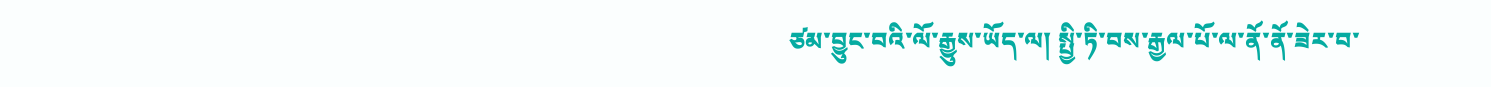ཙམ་བྱུང་བའི་ལོ་རྒྱུས་ཡོད་ལ། སྤྱི་ཏི་བས་རྒྱལ་པོ་ལ་ནོ་ནོ་ཟེར་བ་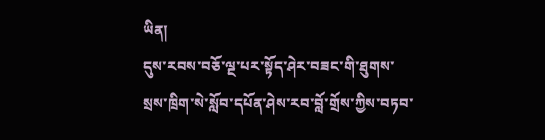ཡིན།
དུས་རབས་བཅོ་ལྔ་པར་སྟོད་ཤེར་བཟང་གི་ཐུགས་སྲས་ཁྲིག་སེ་སློབ་དཔོན་ཤེས་རབ་བློ་གྲོས་ཀྱིས་བཏབ་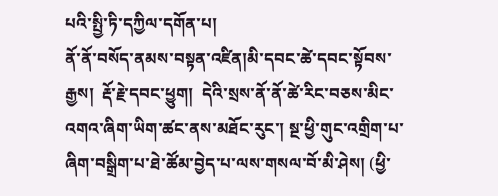པའི་སྤྱི་ཏི་དཀྱིལ་དགོན་པ།
ནོ་ནོ་བསོད་ནམས་བསྟན་འཛིན།མི་དབང་ཚེ་དབང་སྟོབས་རྒྱས།  རྡོ་རྗེ་དབང་ཕྱུག།  དེའི་སྲས་ནོ་ནོ་ཚེ་རིང་བཅས་མིང་འགའ་ཞིག་ཡིག་ཚང་ནས་མཐོང་རུང་། སྔ་ཕྱི་གུང་འགྲིག་པ་ཞིག་བསྒྲིག་པ་ཐེ་ཚོམ་བྱེད་པ་ལས་གསལ་བོ་མི་ཤེས། (ཕྱི་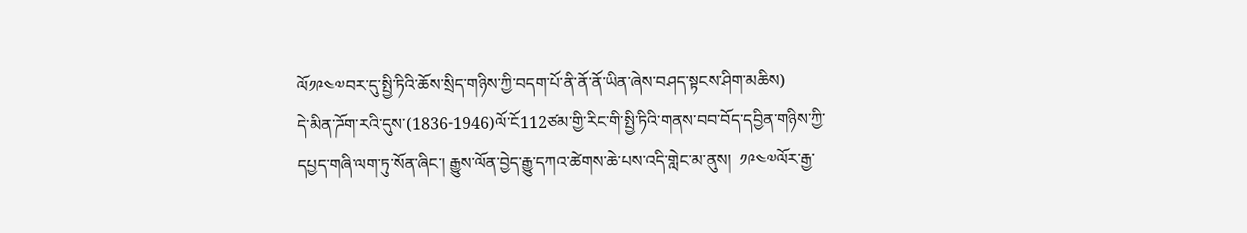ལོ༡༩༤༧བར་དུ་སྤྱི་ཏིའི་ཆོས་སྲིད་གཉིས་ཀྱི་བདག་པོ་ནི་ནོ་ནོ་ཡིན་ཞེས་བཤད་སྟངས་ཤིག་མཆིས)
དེ་མིན་ཌོག་རའི་དུས་(1836-1946)ལོ་ངོ112ཙམ་གྱི་རིང་གི་སྤྱི་ཏིའི་གནས་བབ་བོད་དབྱིན་གཉིས་ཀྱི་དཔྱད་གཞི་ལག་ཏུ་སོན་ཞིང་། རྒྱུས་ལོན་བྱེད་རྒྱུ་དཀའ་ཚེགས་ཆེ་པས་འདི་གླེང་མ་ནུས།  ༡༩༤༧ལོར་རྒྱ་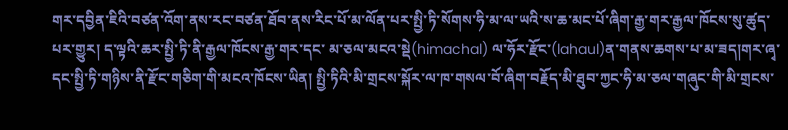གར་དབྱིན་ཇིའི་བཙན་འོག་ནས་རང་བཙན་ཐོབ་ནས་རིང་པོ་མ་ལོན་པར་སྤྱི་ཏི་སོགས་ཧི་མ་ལ་ཡའི་ས་ཆ་མང་པོ་ཞིག་རྒྱ་གར་རྒྱལ་ཁོངས་སུ་ཚུད་པར་གྱུར། ད་ལྟའི་ཆར་སྤྱི་ཏི་ནི་རྒྱལ་ཁོངས་རྒྱ་གར་དང་ མ་ཅལ་མངའ་སྡེ(himachal) ལ་ཧོར་རྫོང་(lahaul)ན་གནས་ཆགས་པ་མ་ཟད།གར་ཞྭ་དང་སྤྱི་ཏི་གཉིས་ནི་རྫོང་གཅིག་གི་མངའ་ཁོངས་ཡིན། སྤྱི་ཏིའི་མི་གྲངས་སྐོར་ལ་ཁ་གསལ་བོ་ཞིག་བརྗོད་མི་ཐུབ་ཀྱང་ཧི་མ་ཅལ་གཞུང་གི་མི་གྲངས་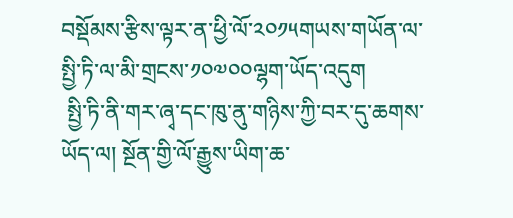བསྡོམས་རྩིས་ལྟར་ན་ཕྱི་ལོ་༢༠༡༥གཡས་གཡོན་ལ་སྤྱི་ཏི་ལ་མི་གྲངས་༡༠༧༠༠ལྷག་ཡོད་འདུག
 སྤྱི་ཏི་ནི་གར་ཞྭ་དང་ཁུ་ནུ་གཉིས་ཀྱི་བར་དུ་ཆགས་ཡོད་ལ། སྔོན་གྱི་ལོ་རྒྱུས་ཡིག་ཆ་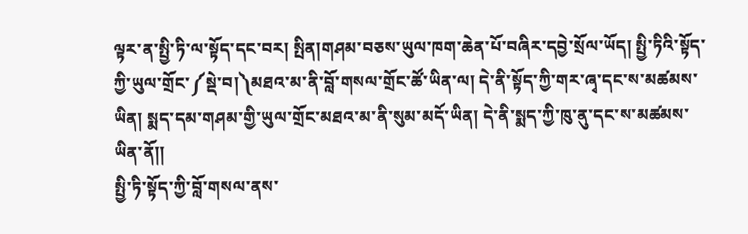ལྟར་ན་སྤྱི་ཏི་ལ་སྟོད་དང་བར། སྤིན།གཤམ་བཅས་ཡུལ་ཁག་ཆེན་པོ་བཞིར་དབྱེ་སྲོལ་ཡོད། སྤྱི་ཏིའི་སྟོད་ཀྱི་ཡུལ་གྲོང་༼སྡེ་བ།༽མཐའ་མ་ནི་བློ་གསལ་གྲོང་ཚོ་ཡིན་ལ། དེ་ནི་སྟོད་ཀྱི་གར་ཞྭ་དང་ས་མཚམས་ཡིན། སྨད་དམ་གཤམ་གྱི་ཡུལ་གྲོང་མཐའ་མ་ནི་སུམ་མདོ་ཡིན། དེ་ནི་སྨད་ཀྱི་ཁུ་ནུ་དང་ས་མཚམས་ཡིན་ནོ།།
སྤྱི་ཏི་སྟོད་ཀྱི་བློ་གསལ་ནས་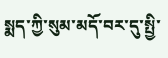སྨད་ཀྱི་སུམ་མདོ་བར་དུ་སྤྱི་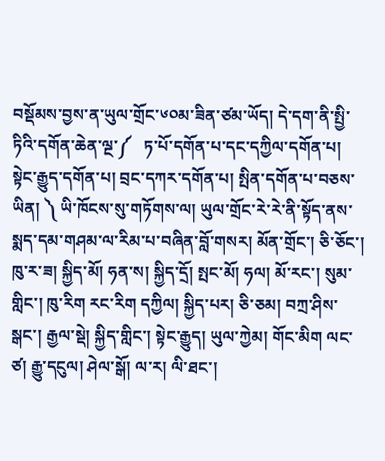བསྡོམས་བྱས་ན་ཡུལ་གྲོང་༦༠མ་ཟིན་ཙམ་ཡོད། དེ་དག་ནི་སྤྱི་ཏིའི་དགོན་ཆེན་ལྔ་༼   ཏ་པོ་དགོན་པ་དང་དཀྱིལ་དགོན་པ། སྟེང་རྒྱུད་དགོན་པ། བྲང་དཀར་དགོན་པ། སྤིན་དགོན་པ་བཅས་ཡིན། ༽ ཡི་ཁོངས་སུ་གཏོགས་ལ། ཡུལ་གྲོང་རེ་རེ་ནི་སྟོད་ནས་སྨད་དམ་གཤམ་ལ་རིམ་པ་བཞིན་བློ་གསར། མོན་གྲོང་། ཅི་ཅོང་། ཁུ་ར་ཟ། སྐྱིད་མོ། ཧན་ས། སྐྱིད་དྲོ། སྤང་མོ། ཧལ། མོ་རང་། སུམ་གླིང་། ཁུ་རིག རང་རིག དཀྱིལ། སྐྱིད་པར། ཅི་ཅམ། བཀྲ་ཤིས་སྒང་། རྒྱལ་སྡེ། སྐྱིད་གླིང་། སྟེང་རྒྱུད། ཡུལ་ཀྱེམ། གོང་མིག ལང་ཙ། རྒྱུ་དངུལ། ཤེལ་སྒོ། ལ་ར། ལི་ཐང་།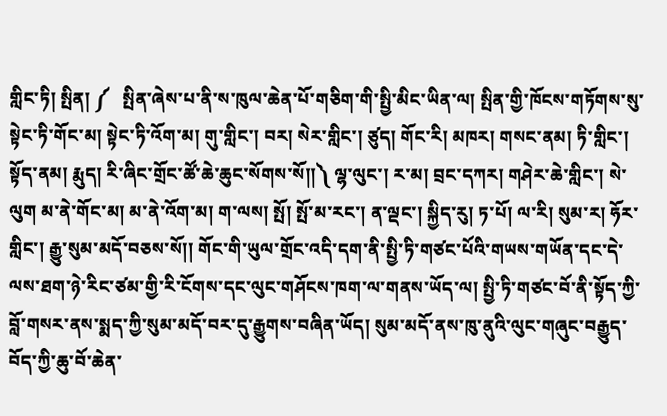གླིང་ཏི། སྤིན། ༼   སྤིན་ཞེས་པ་ནི་ས་ཁུལ་ཆེན་པོ་གཅིག་གི་སྤྱི་མིང་ཡིན་ལ། སྤིན་གྱི་ཁོངས་གཏོགས་སུ་སྟེང་ཏི་གོང་མ། སྟེང་ཏི་འོག་མ། གུ་གླིང་། བར། སེར་གླིང་། ཙུད། གོང་རི། མཁར། གསང་ནམ། ཏི་གླིང་། སྟོད་ནམ། རྨུད། རི་ཞིང་གྲོང་ཚོ་ཆེ་ཆུང་སོགས་སོ།།༽ ལྷ་ལུང་། ར་མ། བྲང་དཀར། གཤེར་ཆེ་གླིང་། སེ་ལུག མ་ནེ་གོང་མ། མ་ནེ་འོག་མ། ག་ལས། སྤོ། སྤོ་མ་རང་། ན་ལྡང་། སྐྱིད་རུ། ཏ་པོ། ལ་རི། སུམ་ར། ཧོར་གླིང་། རྒྱུ་སུམ་མདོ་བཅས་སོ།། གོང་གི་ཡུལ་གྲོང་འདི་དག་ནི་སྤྱི་ཏི་གཙང་པོའི་གཡས་གཡོན་དང་དེ་ལས་ཐག་ཉེ་རིང་ཙམ་གྱི་རི་ངོགས་དང་ལུང་གཤོངས་ཁག་ལ་གནས་ཡོད་ལ། སྤྱི་ཏི་གཙང་བོ་ནི་སྟོད་ཀྱི་བློ་གསར་ནས་སྨད་ཀྱི་སུམ་མདོ་བར་དུ་རྒྱུགས་བཞིན་ཡོད། སུམ་མདོ་ནས་ཁུ་ནུའི་ལུང་གཞུང་བརྒྱུད་བོད་ཀྱི་ཆུ་བོ་ཆེན་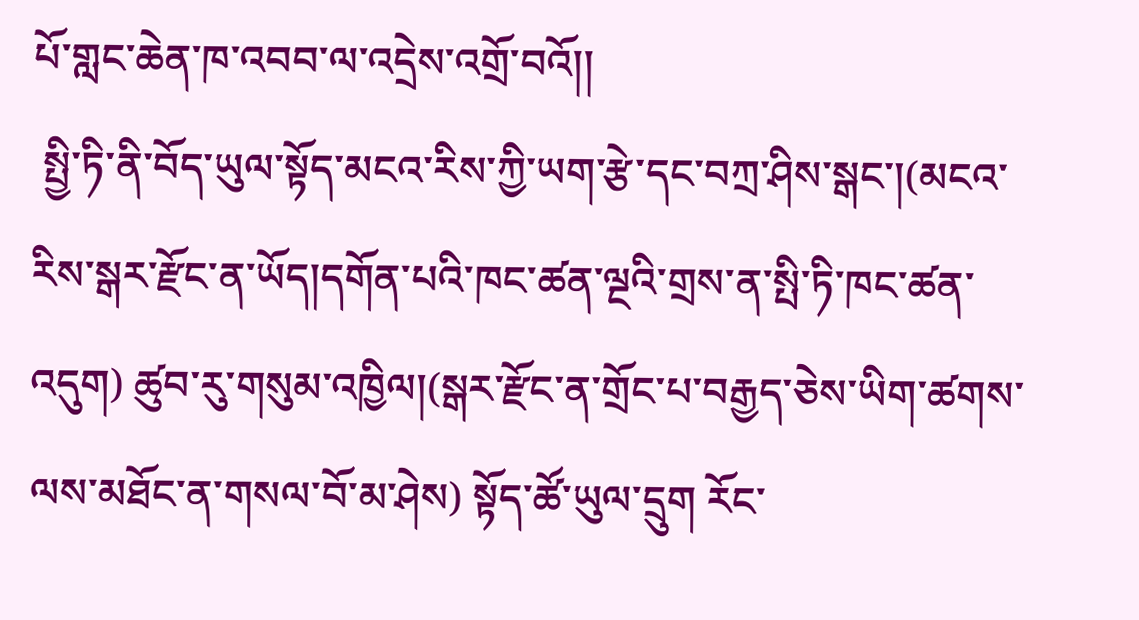པོ་གླང་ཆེན་ཁ་འབབ་ལ་འདྲེས་འགྲོ་བའོ།།
 སྤྱི་ཏི་ནི་བོད་ཡུལ་སྟོད་མངའ་རིས་ཀྱི་ཡག་རྩེ་དང་བཀྲ་ཤིས་སྒང་།(མངའ་རིས་སྒར་རྫོང་ན་ཡོད།དགོན་པའི་ཁང་ཚན་ལྔའི་གྲས་ན་སྤི་ཏི་ཁང་ཚན་འདུག) ཚུབ་རུ་གསུམ་འཁྱིལ།(སྒར་རྫོང་ན་གྲོང་པ་བརྒྱད་ཅེས་ཡིག་ཚགས་ལས་མཐོང་ན་གསལ་བོ་མ་ཤེས) སྟོད་ཚོ་ཡུལ་དྲུག རོང་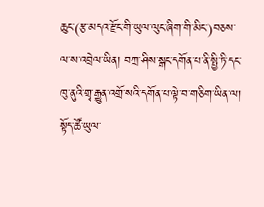ཆུང་(རྩ་མདའ་རྫོང་གི་ཡུལ་ལུང་ཞིག་གི་མིང་)བཅས་ལ་ས་འབྲེལ་ཡིན། བཀྲ་ཤིས་སྒང་དགོན་པ་ནི་སྤྱི་ཏི་དང་ཁུ་ནུའི་གྲྭ་རྒྱུན་འགྲོ་སའི་དགོན་པ་ལྟེ་བ་གཅིག་ཡིན་ལ། སྟོད་ཚོ་ཡུལ་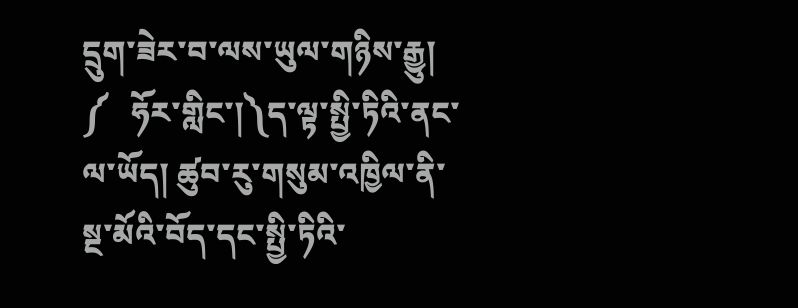དྲུག་ཟེར་བ་ལས་ཡུལ་གཉིས་རྒྱུ།  ༼   ཧོར་གླིང་།༽ད་ལྟ་སྤྱི་ཏིའི་ནང་ལ་ཡོད། ཚུབ་རུ་གསུམ་འཁྱིལ་ནི་སྔ་མོའི་བོད་དང་སྤྱི་ཏིའི་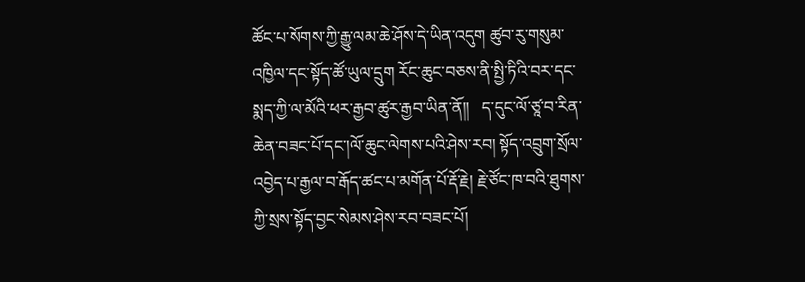ཚོང་པ་སོགས་ཀྱི་རྒྱུ་ལམ་ཆེ་ཤོས་དེ་ཡིན་འདུག ཚུབ་རུ་གསུམ་འཁྱིལ་དང་སྟོད་ཚོ་ཡུལ་དྲུག རོང་ཆུང་བཅས་ནི་སྤྱི་ཏིའི་བར་དང་སྨད་ཀྱི་ལ་མོའི་ཕར་རྒྱབ་ཚུར་རྒྱབ་ཡིན་ནོ།།   ད་དུང་ལོ་ཙཱ་བ་རིན་ཆེན་བཟང་པོ་དང་།ལོ་ཆུང་ལེགས་པའི་ཤེས་རབ། སྟོད་འབྲུག་སྲོལ་འབྱེད་པ་རྒྱལ་བ་རྒོད་ཚང་པ་མགོན་པོ་རྡོ་རྗེ། རྗེ་ཙོང་ཁ་བའི་ཐུགས་ཀྱི་སྲས་སྟོད་བྱང་སེམས་ཤེས་རབ་བཟང་པོ།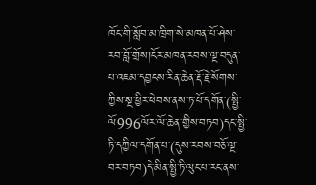ཁོང་གི་སློབ་མ་ཁྲིག་སེ་མཁན་པོ་ཤེས་རབ་བློ་གྲོས།ངོར་མཁན་རབས་ལྔ་བདུན་པ་འཇམ་དབྱངས་རིན་ཆེན་རྡོ་རྗེ་སོགས་ཀྱིས་སྔ་ཕྱིར་ཕེབས་ནས་ཏ་པོ་དགོན་(སྤྱི་ལོ996ལོར་ལོ་ཆེན་གྱིས་བཏབ)དང་སྤྱི་ཏི་དཀྱིལ་དགོན་པ་(དུས་རབས་བཅོ་ལྔ་བར་བཏབ)དེ་མིན་སྤྱི་ཏི་ལུང་པ་རང་ནས་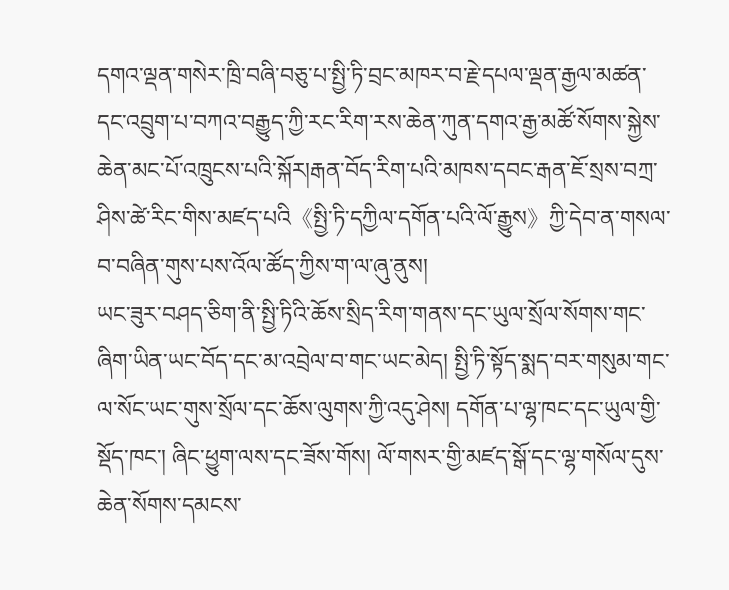དགའ་ལྡན་གསེར་ཁྲི་བཞི་བཅུ་པ་སྤྱི་ཏི་བྲང་མཁར་བ་རྗེ་དཔལ་ལྡན་རྒྱལ་མཚན་དང་འབྲུག་པ་བཀའ་བརྒྱུད་ཀྱི་རང་རིག་རས་ཆེན་ཀུན་དགའ་རྒྱ་མཚོ་སོགས་སྐྱེས་ཆེན་མང་པོ་འཁྲུངས་པའི་སྐོར།རྒན་བོད་རིག་པའི་མཁས་དབང་རྒན་ཇོ་སྲས་བཀྲ་ཤིས་ཚེ་རིང་གིས་མཛད་པའི《སྤྱི་ཏི་དཀྱིལ་དགོན་པའི་ལོ་རྒྱུས》ཀྱི་དེབ་ན་གསལ་བ་བཞིན་གུས་པས་འོལ་ཚོད་ཀྱིས་ག་ལ་ཞུ་ནུས།
ཡང་ཟུར་བཤད་ཅིག་ནི་སྤྱི་ཏིའི་ཆོས་སྲིད་རིག་གནས་དང་ཡུལ་སྲོལ་སོགས་གང་ཞིག་ཡིན་ཡང་བོད་དང་མ་འབྲེལ་བ་གང་ཡང་མེད། སྤྱི་ཏི་སྟོད་སྨད་བར་གསུམ་གང་ལ་སོང་ཡང་གུས་སྲོལ་དང་ཆོས་ལུགས་ཀྱི་འདུ་ཤེས། དགོན་པ་ལྷ་ཁང་དང་ཡུལ་གྱི་སྡོད་ཁང་། ཞིང་ཕྱུག་ལས་དང་ཟོས་གོས། ལོ་གསར་གྱི་མཛད་སྒོ་དང་ལྷ་གསོལ་དུས་ཆེན་སོགས་དམངས་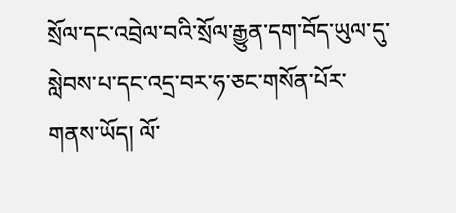སྲོལ་དང་འབྲེལ་བའི་སྲོལ་རྒྱུན་དག་བོད་ཡུལ་དུ་སླེབས་པ་དང་འདྲ་བར་ཧ་ཅང་གསོན་པོར་གནས་ཡོད། ལོ་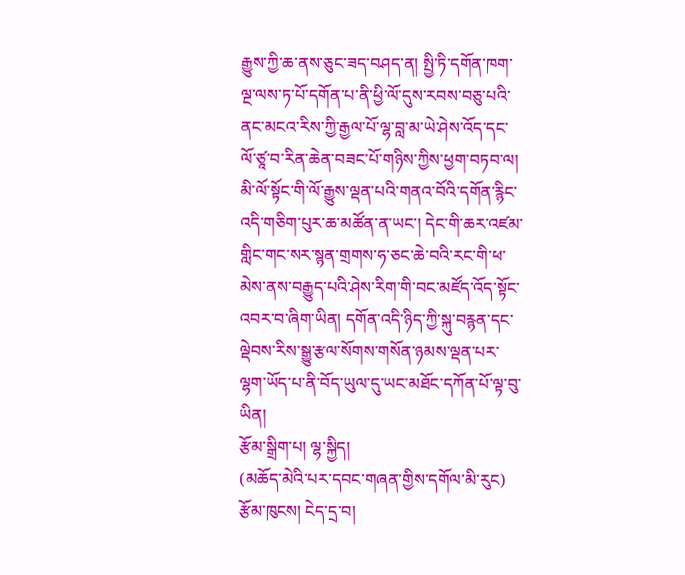རྒྱུས་ཀྱི་ཆ་ནས་ཅུང་ཟད་བཤད་ན། སྤྱི་ཏི་དགོན་ཁག་ལྔ་ལས་ཏ་པོ་དགོན་པ་ནི་ཕྱི་ལོ་དུས་རབས་བཅུ་པའི་ནང་མངའ་རིས་ཀྱི་རྒྱལ་པོ་ལྷ་བླ་མ་ཡེ་ཤེས་འོད་དང་ལོ་ཙཱ་བ་རིན་ཆེན་བཟང་པོ་གཉིས་ཀྱིས་ཕྱག་བཏབ་ལ། མི་ལོ་སྟོང་གི་ལོ་རྒྱུས་ལྡན་པའི་གནའ་བོའི་དགོན་རྙིང་འདི་གཅིག་པུར་ཆ་མཚོན་ན་ཡང་། དེང་གི་ཆར་འཛམ་གླིང་གང་སར་སྙན་གྲགས་ཧ་ཅང་ཆེ་བའི་རང་གི་ཕ་མེས་ནས་བརྒྱུད་པའི་ཤེས་རིག་གི་བང་མཛོད་འོད་སྟོང་འབར་བ་ཞིག་ཡིན། དགོན་འདི་ཉིད་ཀྱི་སྐུ་བརྙན་དང་ལྡེབས་རིས་སྒྱུ་རྩལ་སོགས་གསོན་ཉམས་ལྡན་པར་ལྷག་ཡོད་པ་ནི་བོད་ཡུལ་དུ་ཡང་མཐོང་དཀོན་པོ་ལྟ་བུ་ཡིན།
རྩོམ་སྒྲིག་པ། ལྷ་སྐྱིད།
(མཆོད་མེའི་པར་དབང་གཞན་གྱིས་དགོལ་མི་རུང)
རྩོམ་ཁུངས། ངེད་དྲ་བ།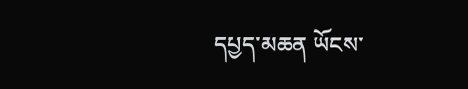དཔྱད་མཆན ཡོངས་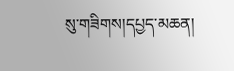སུ་གཟིགས།དཔྱད་མཆན།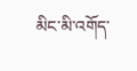མིང་མི་འགོད་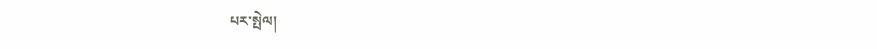པར་སྤེལ།